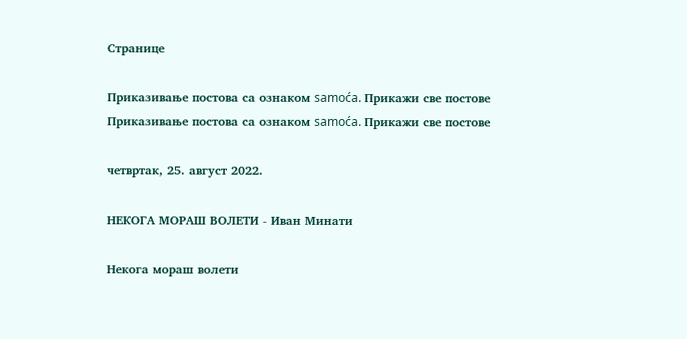Странице

Приказивање постова са ознаком samoća. Прикажи све постове
Приказивање постова са ознаком samoća. Прикажи све постове

четвртак, 25. август 2022.

НЕКОГА МОРАШ ВОЛЕТИ - Иван Минати

Некога мораш волети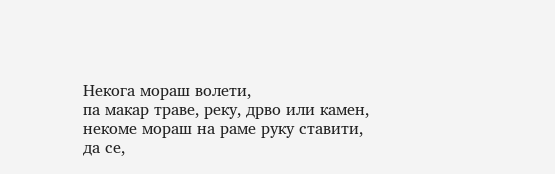Некога мораш волети,
па макар траве, реку, дрво или камен,
некоме мораш на раме руку ставити,
да се,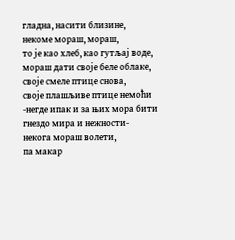гладна, насити близине,
некоме мораш, мораш,
то је као хлеб, као гутљај воде,
мораш дати своје беле облаке,
своје смеле птице снова,
своје плашљиве птице немоћи
-негде ипак и за њих мора бити
гнездо мира и нежности-
некога мораш волети,
па макар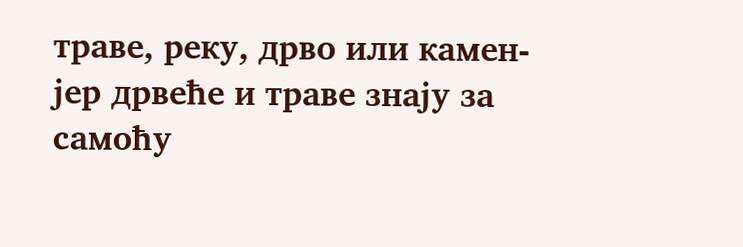траве, реку, дрво или камен-
јер дрвеће и траве знају за самоћу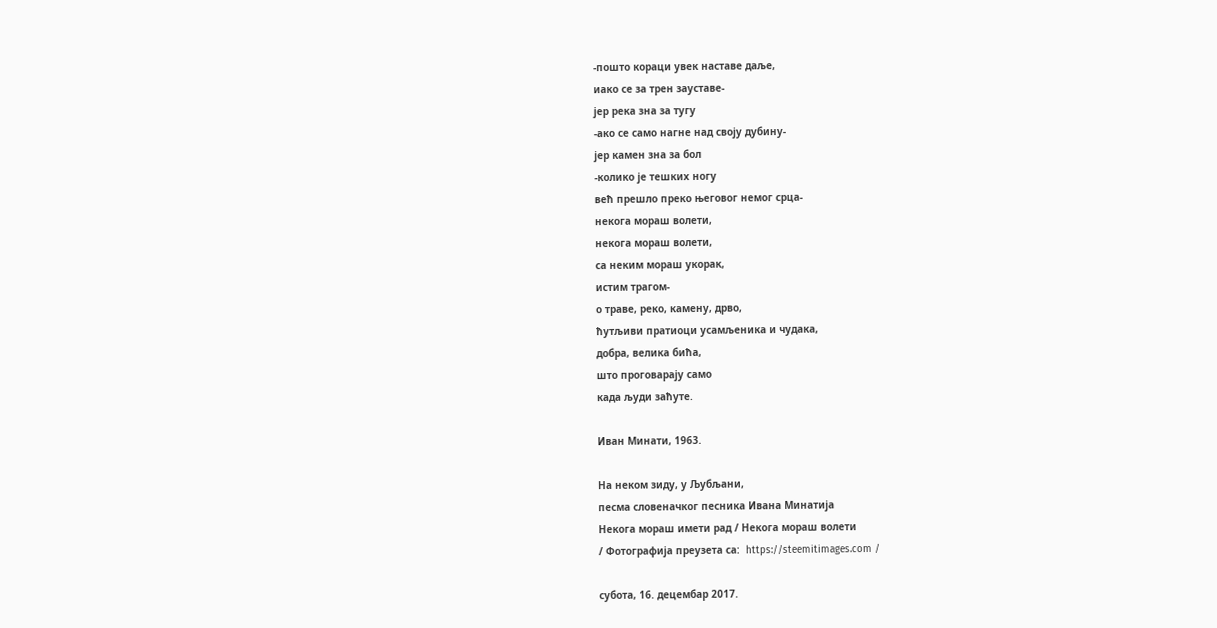-пошто кораци увек наставе даље,
иако се за трен зауставе-
јер река зна за тугу
-ако се само нагне над своју дубину-
јер камен зна за бол
-колико је тешких ногу
већ прешло преко његовог немог срца-
некога мораш волети,
некога мораш волети,
са неким мораш укорак,
истим трагом-
о траве, реко, камену, дрво,
ћутљиви пратиоци усамљеника и чудака,
добра, велика бића,
што проговарају само
када људи заћуте.

Иван Минати, 1963.

На неком зиду, у Љубљани,
песма словеначког песника Ивана Минатија
Некога мораш имети рад / Некога мораш волети
/ Фотографија преузета са:  https://steemitimages.com /

субота, 16. децембар 2017.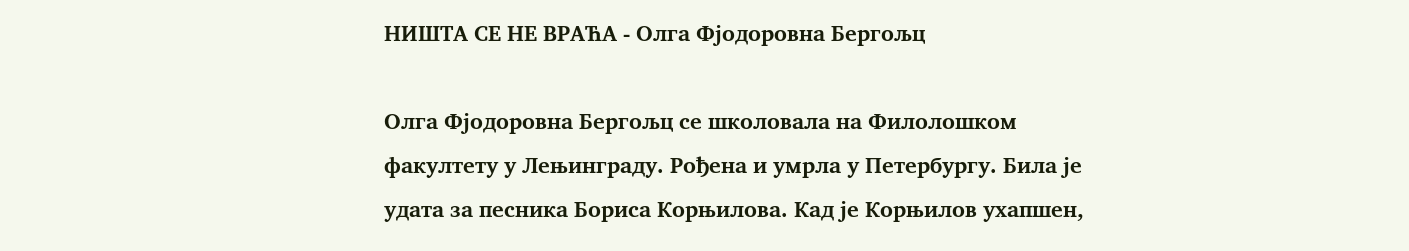НИШТА СЕ НЕ ВРАЋА - Олга Фјодоровна Бергољц

Олга Фјодоровна Бергољц се школовала на Филолошком факултету у Лењинграду. Рођена и умрла у Петербургу. Била је удата за песника Бориса Корњилова. Кад је Корњилов ухапшен,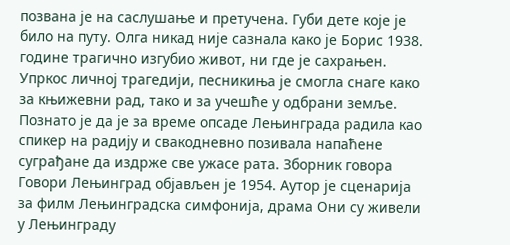позвана је на саслушање и претучена. Губи дете које је било на путу. Олга никад није сазнала како је Борис 1938. године трагично изгубио живот, ни где је сахрањен.
Упркос личној трагедији, песникиња је смогла снаге како за књижевни рад, тако и за учешће у одбрани земље.
Познато је да је за време опсаде Лењинграда радила као спикер на радију и свакодневно позивала напаћене суграђане да издрже све ужасе рата. Зборник говора Говори Лењинград објављен је 1954. Аутор је сценарија за филм Лењинградска симфонија, драма Они су живели у Лењинграду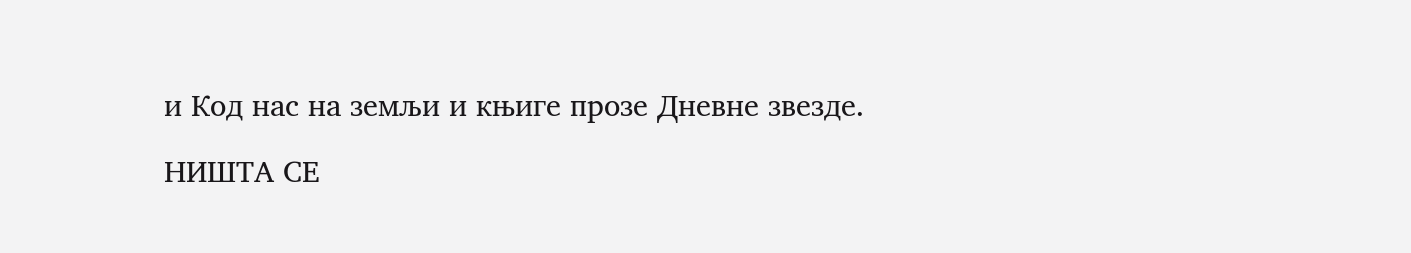и Код нас на земљи и књиге прозе Дневне звезде.

НИШТА СЕ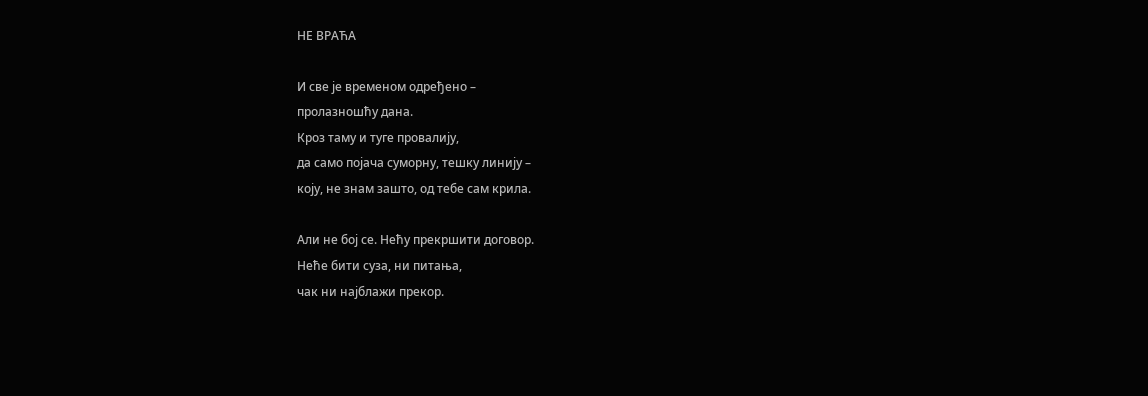НЕ ВРАЋА

И све је временом одређено –
пролазношћу дана.
Кроз таму и туге провалију,
да само појача суморну, тешку линију –
коју, не знам зашто, од тебе сам крила.

Али не бој се. Нећу прекршити договор.
Неће бити суза, ни питања,
чак ни најблажи прекор.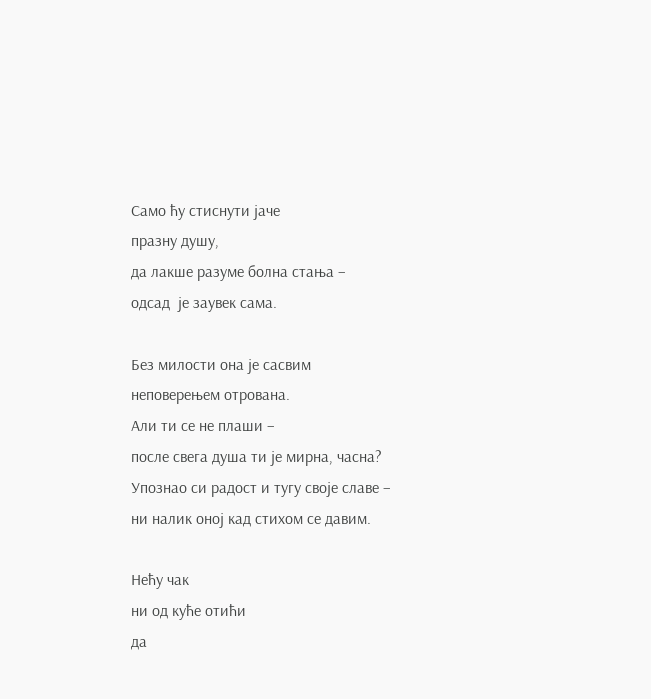Само ћу стиснути јаче
празну душу,
да лакше разуме болна стања –
одсад  је заувек сама.

Без милости она је сасвим
неповерењем отрована.
Али ти се не плаши –
после свега душа ти је мирна, часна?
Упознао си радост и тугу своје славе –
ни налик оној кад стихом се давим.

Нећу чак
ни од куће отићи
да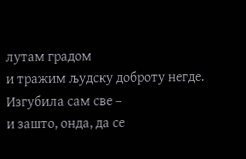лутам градом
и тражим људску доброту негде.
Изгубила сам све –
и зашто, онда, да се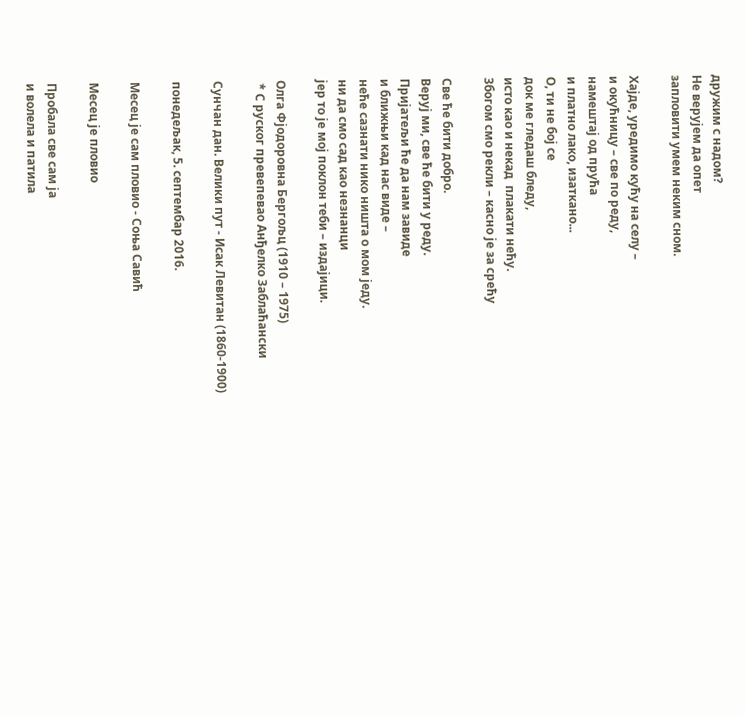дружим с надом?
Не верујем да опет
запловити умем неким сном.

Хајде, уредимо кућу на селу –
и окућницу – све по реду,
намештај од прућа
и платно лако, изаткано...
О, ти не бој се
док ме гледаш бледу,
исто као и некад  плакати нећу.
Збогом смо рекли – касно је за срећу

Све ће бити добро.
Веруј ми, све ће бити у реду.
Пријатељи ће да нам завиде
и ближњи кад нас виде –
неће сазнати нико ништа о мом једу.
ни да смо сад као незнанци
јер то је мој поклон теби – издајици.

Олга Фјодоровна Бергољц (1910 – 1975)
 * С руског превепевао Анђелко Заблаћански

Сунчан дан. Велики пут - Исак Левитан (1860-1900)

понедељак, 5. септембар 2016.

Месец је сам пловио - Соња Савић

Месец је пловио

Пробала све сам ја
и волела и патила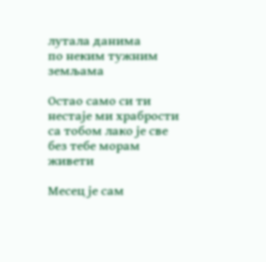лутала данима
по неким тужним земљама

Остао само си ти
нестаје ми храбрости
са тобом лако је све
без тебе морам живети

Месец је сам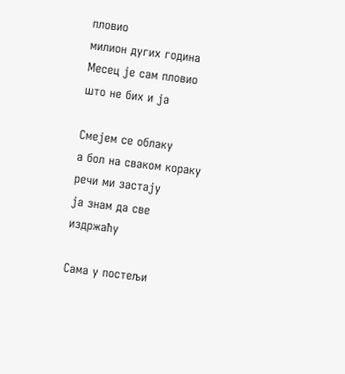пловио
милион дугих година
Месец је сам пловио
што не бих и ја

Смејем се облаку
а бол на сваком кораку
речи ми застају
ја знам да све издржаћу

Сама у постељи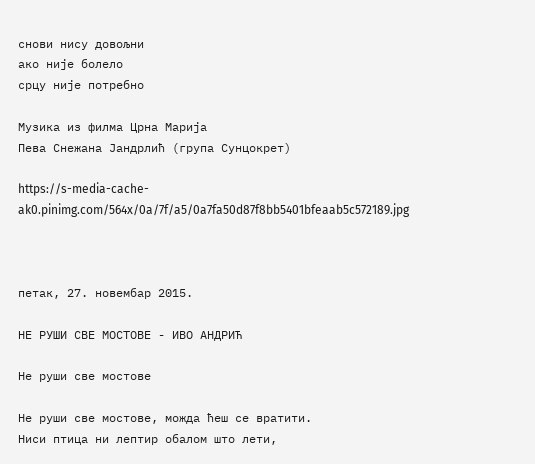снови нису довољни
ако није болело
срцу није потребно

Музика из филма Црна Марија
Пева Снежана Јандрлић (група Сунцокрет)

https://s-media-cache-ak0.pinimg.com/564x/0a/7f/a5/0a7fa50d87f8bb5401bfeaab5c572189.jpg



петак, 27. новембар 2015.

НЕ РУШИ СВЕ МОСТОВЕ - ИВО АНДРИЋ

Не руши све мостове

Не руши све мостове, можда ћеш се вратити.
Ниси птица ни лептир обалом што лети,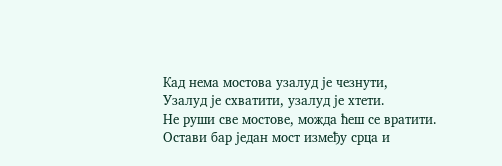Кад нема мостова узалуд је чезнути,
Узалуд је схватити, узалуд је хтети.
Не руши све мостове, можда ћеш се вратити.
Остави бар један мост између срца и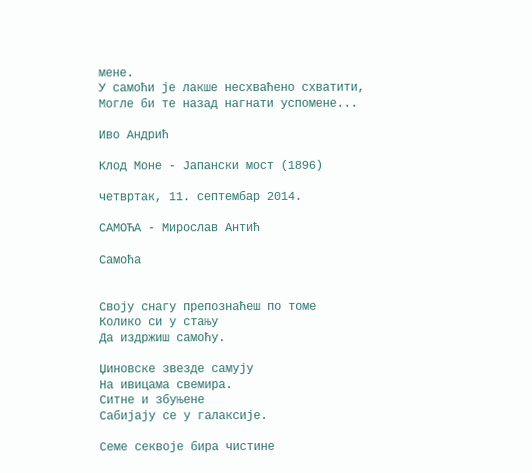мене.
У самоћи је лакше несхваћено схватити,
Могле би те назад нагнати успомене...

Иво Андрић

Клод Моне - Јапански мост (1896)

четвртак, 11. септембар 2014.

САМОЋА - Мирослав Антић

Самоћа


Своју снагу препознаћеш по томе
Колико си у стању
Да издржиш самоћу.

Џиновске звезде самују
На ивицама свемира.
Ситне и збуњене
Сабијају се у галаксије.

Семе секвоје бира чистине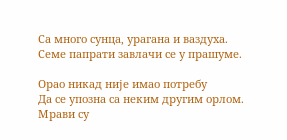Са много сунца, урагана и ваздуха.
Семе папрати завлачи се у прашуме.

Орао никад није имао потребу
Да се упозна са неким другим орлом.
Мрави су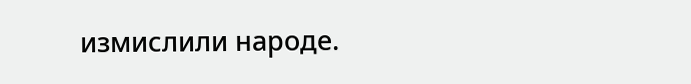измислили народе.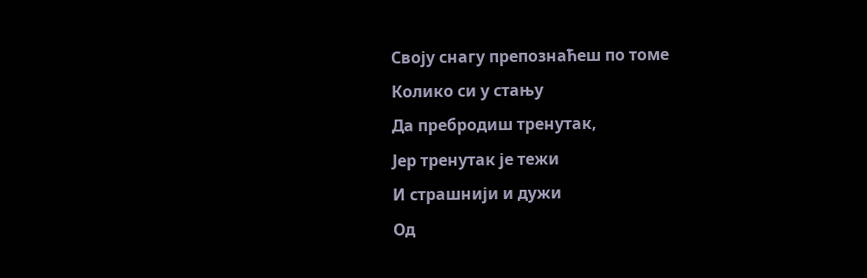Своју снагу препознаћеш по томе
Колико си у стању
Да пребродиш тренутак,
Јер тренутак је тежи
И страшнији и дужи
Од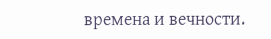времена и вечности.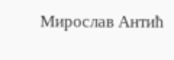Мирослав Антић